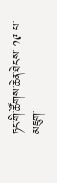ཏང་གི་ཚོགས་ཆེན་ཐེངས་ ༡༩ པ་མཇུག་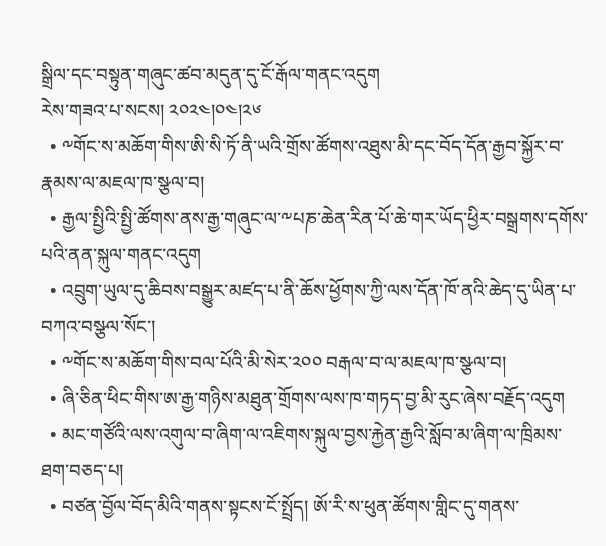སྒྲིལ་དང་བསྟུན་གཞུང་ཚབ་མདུན་དུ་ངོ་རྒོལ་གནང་འདུག
རེས་གཟའ་པ་སངས། ༢༠༢༤།༠༤།༢༦
  • ༸གོང་ས་མཆོག་གིས་ཨི་སི་ཏོ་ནི་ཡའི་གྲོས་ཚོགས་འཐུས་མི་དང་བོད་དོན་རྒྱབ་སྐྱོར་བ་རྣམས་ལ་མཇལ་ཁ་སྩལ་བ།
  • རྒྱལ་སྤྱིའི་སྤྱི་ཚོགས་ནས་རྒྱ་གཞུང་ལ་༸པཎ་ཆེན་རིན་པོ་ཆེ་གར་ཡོད་ཕྱིར་བསྒྲགས་དགོས་པའི་ནན་སྐུལ་གནང་འདུག
  • འབྲུག་ཡུལ་དུ་ཆིབས་བསྒྱུར་མཛད་པ་ནི་ཆོས་ཕྱོགས་ཀྱི་ལས་དོན་ཁོ་ནའི་ཆེད་དུ་ཡིན་པ་བཀའ་བསྩལ་སོང་།
  • ༸གོང་ས་མཆོག་གིས་བལ་པོའི་མི་སེར་༢༠༠ བརྒལ་བ་ལ་མཇལ་ཁ་སྩལ་བ།
  • ཞི་ཅིན་ཕིང་གིས་ཨ་རྒྱ་གཉིས་མཐུན་གྲོགས་ལས་ཁ་གཏད་བྱ་མི་རུང་ཞེས་བརྗོད་འདུག
  • མང་གཙོའི་ལས་འགུལ་བ་ཞིག་ལ་འཇིགས་སྐུལ་བྱས་རྐྱེན་རྒྱའི་སློབ་མ་ཞིག་ལ་ཁྲིམས་ཐག་བཅད་པ།
  • བཙན་བྱོལ་བོད་མིའི་གནས་སྟངས་ངོ་སྤྲོད། ཨོ་རི་ས་ཕུན་ཚོགས་གླིང་དུ་གནས་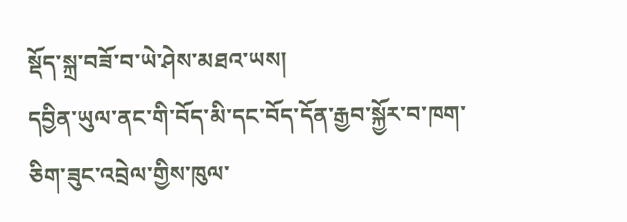སྡོད་སྐྲ་བཟོ་བ་ཡེ་ཤེས་མཐའ་ཡས།
དབྱིན་ཡུལ་ནང་གི་བོད་མི་དང་བོད་དོན་རྒྱབ་སྐྱོར་བ་ཁག་ཅིག་ཟུང་འབྲེལ་གྱིས་ཁུལ་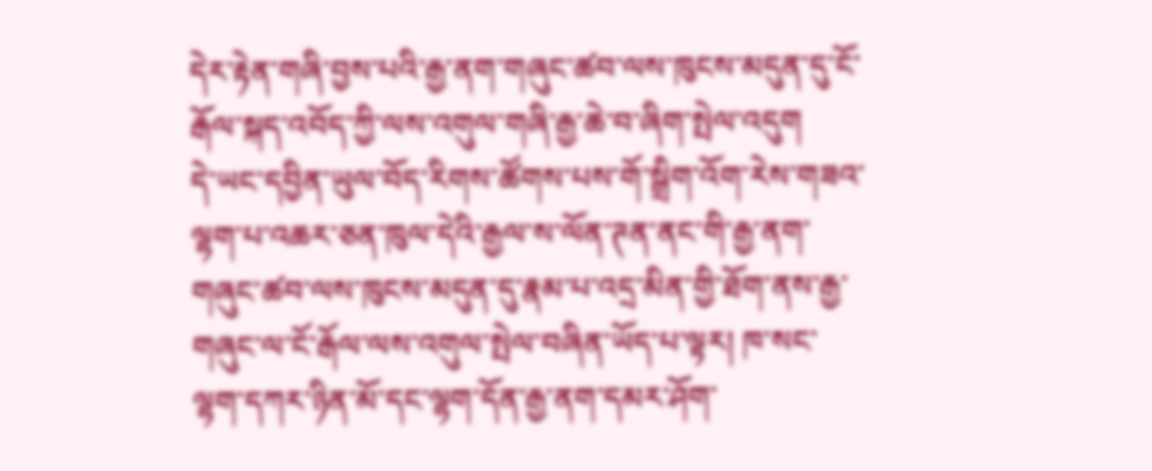དེར་རྟེན་གཞི་བྱས་པའི་རྒྱ་ནག་གཞུང་ཚབ་ལས་ཁུངས་མདུན་དུ་ངོ་རྒོལ་སྐད་འབོད་ཀྱི་ལས་འགུལ་གཞི་རྒྱ་ཆེ་བ་ཞིག་སྤེལ་འདུག
དེ་ཡང་དབྱིན་ཡུལ་བོད་རིགས་ཚོགས་པས་གོ་སྒྲིག་འོག་རེས་གཟའ་ལྷག་པ་འཆར་ཅན་ཁུལ་དེའི་རྒྱལ་ས་ལོན་ཊན་ནང་གི་རྒྱ་ནག་གཞུང་ཚབ་ལས་ཁུངས་མདུན་དུ་རྣམ་པ་འདྲ་མིན་གྱི་ཐོག་ནས་རྒྱ་གཞུང་ལ་ངོ་རྒོལ་ལས་འགུལ་སྤེལ་བཞིན་ཡོད་པ་ལྟར། ཁ་སང་ལྷག་དཀར་ཉིན་མོ་དང་ལྷག་དོན་རྒྱ་ནག་དམར་ཤོག་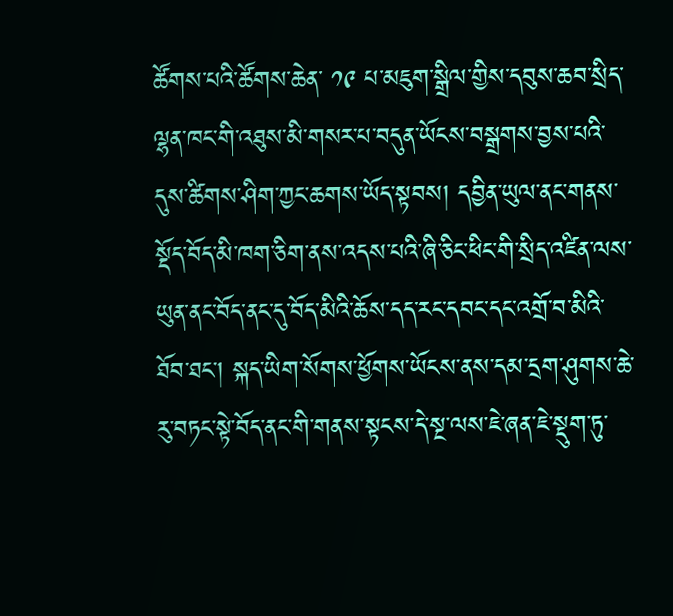ཚོགས་པའི་ཚོགས་ཆེན་ ༡༩ པ་མཇུག་སྒྲིལ་གྱིས་དབུས་ཆབ་སྲིད་ལྷན་ཁང་གི་འཐུས་མི་གསར་པ་བདུན་ཡོངས་བསྒྲགས་བྱས་པའི་དུས་ཚིགས་ཤིག་ཀྱང་ཆགས་ཡོད་སྟབས། དབྱིན་ཡུལ་ནང་གནས་སྡོད་བོད་མི་ཁག་ཅིག་ནས་འདས་པའི་ཞི་ཅིང་ཕིང་གི་སྲིད་འཛིན་ལས་ཡུན་ནང་བོད་ནང་དུ་བོད་མིའི་ཆོས་དད་རང་དབང་དང་འགྲོ་བ་མིའི་ཐོབ་ཐང་། སྐད་ཡིག་སོགས་ཕྱོགས་ཡོངས་ནས་དམ་དྲག་ཤུགས་ཆེ་རུ་བཏང་སྟེ་བོད་ནང་གི་གནས་སྟངས་དེ་སྔ་ལས་ཇེ་ཞན་ཇེ་སྡུག་ཏུ་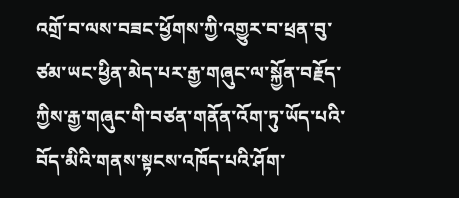འགྲོ་བ་ལས་བཟང་ཕྱོགས་ཀྱི་འགྱུར་བ་ཕྲན་བུ་ཙམ་ཡང་ཕྱིན་མེད་པར་རྒྱ་གཞུང་ལ་སྐྱོན་བརྗོད་ཀྱིས་རྒྱ་གཞུང་གི་བཙན་གནོན་འོག་ཏུ་ཡོད་པའི་བོད་མིའི་གནས་སྟངས་འཁོད་པའི་ཤོག་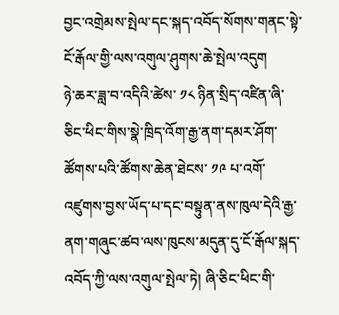བྱང་འགྲེམས་སྤེལ་དང་སྐད་འབོད་སོགས་གནང་སྟེ་ངོ་རྒོལ་གྱི་ལས་འགུལ་ཤུགས་ཆེ་སྤེལ་འདུག
ཉེ་ཆར་ཟླ་བ་འདིའི་ཚེས་ ༡༨ ཉིན་སྲིད་འཛིན་ཞི་ཅིང་ཕིང་གིས་སྣེ་ཁྲིད་འོག་རྒྱ་ནག་དམར་ཤོག་ཚོགས་པའི་ཚོགས་ཆེན་ཐེངས་ ༡༩ པ་འགོ་འཛུགས་བྱས་ཡོད་པ་དང་བསྟུན་ནས་ཁུལ་དེའི་རྒྱ་ནག་གཞུང་ཚབ་ལས་ཁུངས་མདུན་དུ་ངོ་རྒོལ་སྐད་འབོད་ཀྱི་ལས་འགུལ་སྤེལ་ཏེ། ཞི་ཅིང་ཕིང་གི་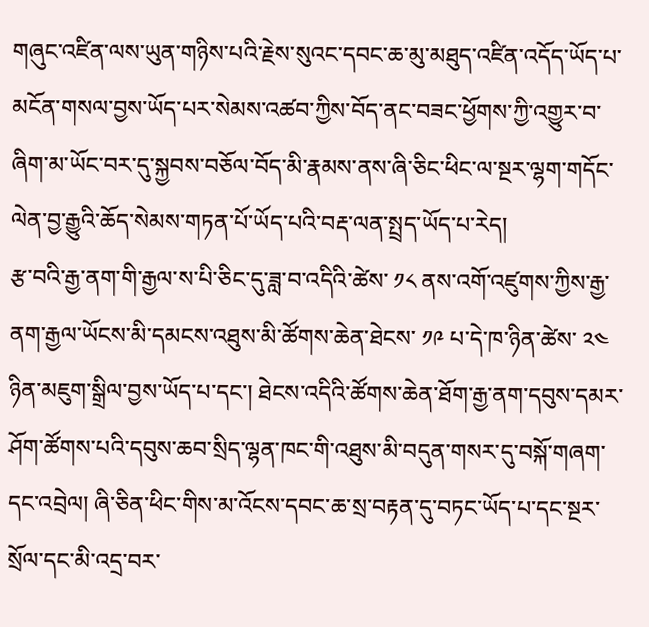གཞུང་འཛིན་ལས་ཡུན་གཉིས་པའི་རྗེས་སུའང་དབང་ཆ་མུ་མཐུད་འཛིན་འདོད་ཡོད་པ་མངོན་གསལ་བྱས་ཡོད་པར་སེམས་འཚབ་ཀྱིས་བོད་ནང་བཟང་ཕྱོགས་ཀྱི་འགྱུར་བ་ཞིག་མ་ཡོང་བར་དུ་སྐྱབས་བཅོལ་བོད་མི་རྣམས་ནས་ཞི་ཅིང་ཕིང་ལ་སྔར་ལྷག་གདོང་ལེན་བྱ་རྒྱུའི་ཆོད་སེམས་གཏན་པོ་ཡོད་པའི་བརྡ་ལན་སྤྲད་ཡོད་པ་རེད།
རྩ་བའི་རྒྱ་ནག་གི་རྒྱལ་ས་པི་ཅིང་དུ་ཟླ་བ་འདིའི་ཚེས་ ༡༨ ནས་འགོ་འཛུགས་ཀྱིས་རྒྱ་ནག་རྒྱལ་ཡོངས་མི་དམངས་འཐུས་མི་ཚོགས་ཆེན་ཐེངས་ ༡༩ པ་དེ་ཁ་ཉིན་ཚེས་ ༢༤ ཉིན་མཇུག་སྒྲིལ་བྱས་ཡོད་པ་དང་། ཐེངས་འདིའི་ཚོགས་ཆེན་ཐོག་རྒྱ་ནག་དབུས་དམར་ཤོག་ཚོགས་པའི་དབུས་ཆབ་སྲིད་ལྷན་ཁང་གི་འཐུས་མི་བདུན་གསར་དུ་བསྐོ་གཞག་དང་འབྲེལ། ཞི་ཅིན་ཕིང་གིས་མ་འོངས་དབང་ཆ་སྲ་བརྟན་དུ་བཏང་ཡོད་པ་དང་སྔར་སྲོལ་དང་མི་འདྲ་བར་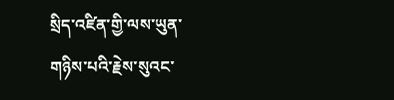སྲིད་འཛིན་གྱི་ལས་ཡུན་གཉིས་པའི་རྗེས་སུའང་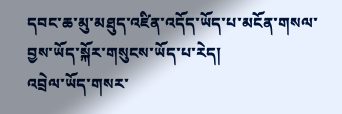དབང་ཆ་མུ་མཐུད་འཛིན་འདོད་ཡོད་པ་མངོན་གསལ་བྱས་ཡོད་སྐོར་གསུངས་ཡོད་པ་རེད།
འབྲེལ་ཡོད་གསར་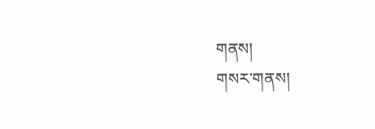གནས།
གསར་གནས།